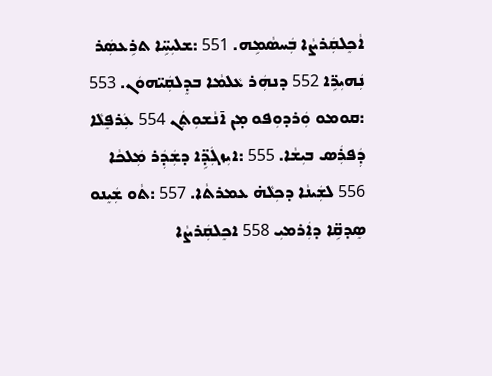ܐܵܟܸܠܩܲܪܨܵܐ ܒܲܚܣܵܡܹܗ. 551 :ܫܠܝܼܚܹ̈ܐ ܬܪܹܥܣܲܪ ܢܲܗܝܼܪܹ̈ܐ 552 ܕܢܗܲܪ ܥܵܠܡܵܐ ܒܕܸܠܩܲܝ̈ܗܘܿܢ. 553 :ܩܘܡܘ ܘܲܪܕܘܼܦܘ ܡ̣ܢ ܐ̄ܢܵܫܘܼܬܲܢ 554 ܥܲܪܦܸܠܵܐ ܕܲܦܪܲܣ ܒܝܼܫܵܐ. 555 :ܐܝܼܙܓܲܕܹ̈ܐ ܕܫܲܕܲܪ ܡܲܠܟܵܐ 556 ܠܫܲܝܢܵܐ ܕܟܼܠܵܗ̇ ܥܡܪܬܵܐ. 557 :ܬܵܘ ܫܲܝܸܢܘ ܣܸܕܩܹ̈ܐ ܕܐܲܪܡܝܼ 558 ܐܟܸܠܩܲܪܨܵܐ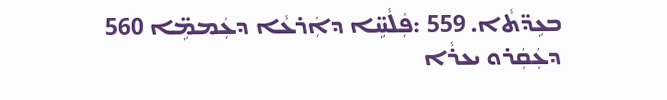ܒܥܹܕ̈ܬܵܐ. 559 :ܦܲܠܵܚܹ̈ܐ ܕܐܲܪܥܵܐ ܕܥܲܡܡܹ̈ܐ 560 ܕܥܲܩܲܪܘ ܝܥܪܵܐ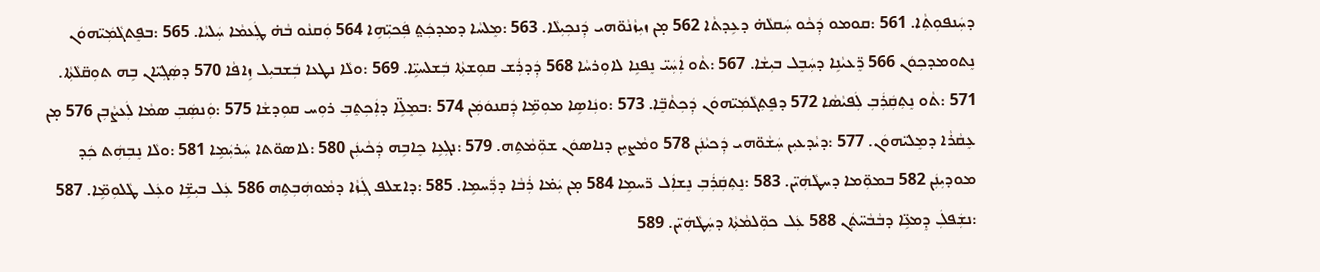ܕܚܲܢܦܘܼܬܼܵܐ. 561 :ܩܘܡܘ ܕܲܟܵܘ ܚܲܩܠܵܗ̇ ܕܥܹܕܬܵܐ 562 ܡ̣ܢ ܙܝܼܙܵܢܵܘ̈ܗܝ ܕܲܢܟܼܝܼܠܵܐ. 563 :ܡܸܠܚܵܐ ܕܡܕܟܲܬ̤ ܦܲܟܝܼ̈ܗܹܐ 564 ܘܲܩܢܵܘ ܒܵܗ̇ ܛܲܥܡܵܐ ܚܲܠܝܵܐ. 565 :ܒܦܸܬܓܵܡܲܝ̈ܗܘܿܢ ܢܸܬܘܡܕܟܼܘܿܢ 566 ܪܸ̈ܥܝܵܢܹܐ ܕܚܲܒܸܠ ܒܝܼܫܵܐ. 567 :ܬܵܘ ܐܲܚܲܝ̈ ܢܸܦܢܹܐ ܠܐܘܼܪܚܵܐ 568 ܕܲܕܪܲܫ ܩܘܼܫܬܼܵܐ ܒܲܫܠܚܝܹ̈ܐ. 569 :ܘܠܵܐ ܢܛܥܐ ܒܲܫܒܝܼܠ ܙܹܐܦܵܐ 570 ܕܣܲܓܼܝ̈ܐܢ ܒܹܗ ܬܘܼܩ̈ܠܵܬܼܵܐ. 571 :ܬܵܘ ܢܸܬܼܩܲܪܲܒܼ ܠܲܦܝܵܣܵܐ 572 ܕܦܸܬܼܓܵܡܲܝ̈ܗܘܿܢ ܕܲܟܼܬܵܒܸ̈ܐ. 573 :ܘܢܲܐܣܹܐ ܡܘܼܡܹ̈ܐ ܕܲܩܢܘܿܡܲܢ 574 :ܒܡܸܠܹ̈ܐ ܕܐܲܟܼܬܸܒܼ ܪܘܼܚ ܩܘܼܕܫܵܐ 575 :ܘܲܢܣܲܒܼ ܣܡܵܐ ܠܲܥܨܵܒܼܢ 576 ܡ̣ܢ ܥܸܩܵܪܵܐ ܕܡܸܠܝ̈ܗܘܿܢ. 577 :ܕܝܵܕܥܝܼܢ ܚܲܫܵܘ̈ܗܝ ܕܲܟܝܵܢܲܢ 578 ܘܡܵܨܝܹܢ ܕܢܐܣܘܿܢ ܫܘܼ̈ܡܵܬܹܗ. 579 :ܢܓܼܥܹܐ ܟܸܐܒܹܗ ܕܲܟܵܝܢܲܢ 580 :ܠܐܣܘ̈ܬܐ ܚܲܪܝܲܡܹܐ 581 :ܘܠܵܐ ܢܸܒܼܗܲܬ ܟܲܕ ܡܘܕܝܼܢܲܢ 582 ܒܡܘܼ̈ܡܐ ܕܚܛܵܗܲܝ̈ܢ. 583 :ܢܸܬܼܩܲܪܲܒܼ ܢܸܫܐܲܠ ܪ̈ܚܡܹܐ 584 ܡ̣ܢ ܝܲܡ̇ܐ ܪܲܒܵܐ ܕܪ̈ܲܚܡܹܐ. 585 :ܕܐܫܠܦ ܓܲܙܵܐ ܕܡܵܘܗܲܒܼܬܹܗ 586 ܥܲܠ ܒܝܼܫܹ̈ܐ ܘܥܲܠ ܛܵܠܘܼܡܹ̈ܐ. 587 :ܢܫܲܦܠܲ ܕܸܡܥܹ̈ܐ ܕܒܵܒܵܚ̈ܬܲܢ 588 ܥܲܠ ܟܘܼ̈ܠܡܵܬܼܵܐ ܕܚܲܛܵܗܲܝ̈ܢ. 589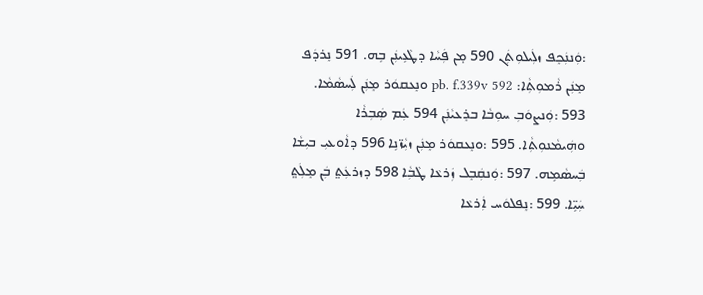:ܘܲܢܢܲܟܸܦ ܙܠܲܝܠܘܼܬܲܢ 590 ܡ̣ܢ ܦܲܚܵܐ ܕܛܵܥܹܝܢܲܢ ܒܹܗ. 591 ܢܸܪܕܿܦ ܡܸܢܲܢ ܪܵܡܘܼܬܼܵܐ: pb. f.339v 592 ܘܢܸܥܩܘܿܪ ܡܸܢܲܢ ܠܲܚܣܵܡܵܐ. 593 :ܘܲܢܨܘܿܒܼ ܚܘܼܒܵܐ ܒܪܸܥܝܵܢܲܢ 594 ܥܲܡ ܣܲܒܼܪܵܐ ܘܗܲܝܡܵܢܘܼܬܼܵܐ. 595 :ܘܢܸܥܩܘܿܪ ܡܸܢܲܢ ܙܝܼܵܙ̈ܢܹܐ 596 ܕܐܵܘܥܝܼ ܒܝܼܫܵܐ ܒܲܚܣܵܡܹܗ. 597 :ܘܲܢܩܲܒܸܠ ܙܲܪܥܵܐ ܛܵܒܼܵܐ 598 ܕܙܪܥܲܬ̤ ܒܲܢ ܡܸܠܲܬ̤ ܚܲܝܹ̈ܐ. 599 :ܢܸܦܠܘܿܚ ܐܲܪܥܵܐ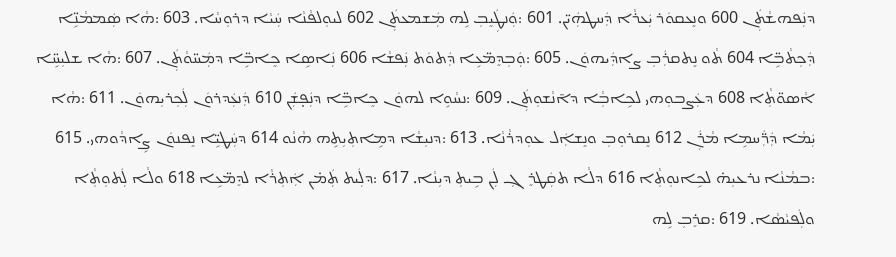ܕܢܲܦܗܫܵܬܲܢ 600 ܘܢܸܥܩܘܿܪ ܝܲܥܪܵܐ ܕܲܚܛܗܲܝ̈ܢ. 601 :ܘܲܢܛܲܝܸܒܼ ܠܹܗ ܡܲܫܡܥܬܲܢ 602 ܠܝܘܼܠܦܵܢܵܐ ܚܲܝܵܐ ܕܪܘܼܚܵܐ. 603 :ܗܵܐ ܣܲܡܡܵܢܹ̈ܐ ܕܲܟܼܬܵܒܹ̈ܐ 604 ܬܵܘ ܢܸܬܩܪܲܒܼ ܨܐܕܲܝܗܘܿܢ. 605 :ܘܲܒܼܕܸܡ̈ܥܹܐ ܕܲܬܘܿܬ ܢܲܦܫܵܐ 606 ܢܲܐܣܹܐ ܟܸܐܒܹ̈ܐ ܕܡܲܚ̈ܘܵܬܲܢ. 607 :ܗܵܐ ܫܠܝܼܚܹ̈ܐ ܐܵܣܘ̈ܬܼܵܐ 608 ܕܥܲܨܒܘܼܗܝ ܠܟܹܐܒܼܵܐ ܕܐ̄ܢܵܫܘܼܬܲܢ. 609 :ܢܚܵܘܹܐ ܠܗܘܿܢ ܟܸܐܒܹ̈ܐ ܕܢܲܦ̣ܫܲܢ 610 ܕܲܢܥܲܕܪܘܿܢ ܠܲܟܼܪܝܼܗܘܿܢ. 611 :ܗܵܐ ܝܲܡܵܐ ܕܲܪ̈ܲܚܡܹܐ ܡܵܪܲܢ 612 ܢܸܩܪܘܼܒܼ ܘܢܸܫܐܲܠ ܥܘܼܕܪܵܢܵܐ. 613 :ܕܢܝܼܫܵܐ ܕܡܹܐܬܼܝܼܬܹܗ ܗܵܢܵܘ 614 ܕܚܲܛܝܹ̈ܐ ܢܸܦܢܘܿܢ ܨܹܐܕܵܘܗܝ. 615 :ܒܡܵܢܵܐ ܢܪܥܝܼܗ̇ ܠܟܹܐܢܘܼܬܼܵܐ 616 ܕܠܵܐ ܬܩܲܛܪܸܓܼ ܠܲܢ ܒܹܝܬܼ ܕܝܼܢܵܐ. 617 :ܕܠܲܝܬ ܬܲܡ̇ܢ ܐܲܬܼܪܵܐ ܠܕܸܡ̈ܥܹܐ 618 ܘܠܵܐ ܠܲܬܘܼܬܼܵܐ ܘܠܲܦܝܵܣܵܐ. 619 :ܩܪܸܒܼ ܠܹܗ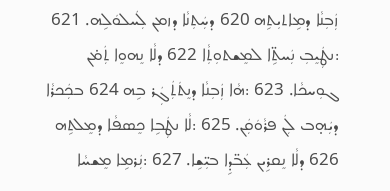ܙܲܒܼܢܵܐ ܕܡܹܐܬܝܼܬܹܗ 620 ܕܚܲܬܼܢܵܐ ܕܙܡܢ ܠܲܚܠܘܿܠܹܗ. 621 :ܢܛܲܝܸܒܼ ܢܲܚܬܹ̈ܐ ܠܡܸܫܬܘܼܬܼܵܐ 622 ܕܠܵܐ ܢܸܗܘܸܐ ܬܲܡ̇ܢ ܓܘܼܚܟܵܐ. 623 :ܗܵܐ ܙܲܒܼܢܵܐ ܕܢܸܬܿܬܲܓܲܪ ܒܹܗ 624 ܒܟܲܟܪܵܐ ܕܝܲܗ̣ܒ ܠܲܢ ܦܪܵܘܿܩܲܢ. 625 :ܠܵܐ ܢܛܲܒܹܐ ܟܸܣܦܵܐ ܕܡܸܠܬܹܗ 626 ܕܠܵܐ ܢܸܩܪܹܝܢ ܥܲܒ̈ܕܹܐ ܒܝܼ̈ܫܹܐ. 627 :ܢܲܪܡܹܐ ܡܸܫܚܵܐ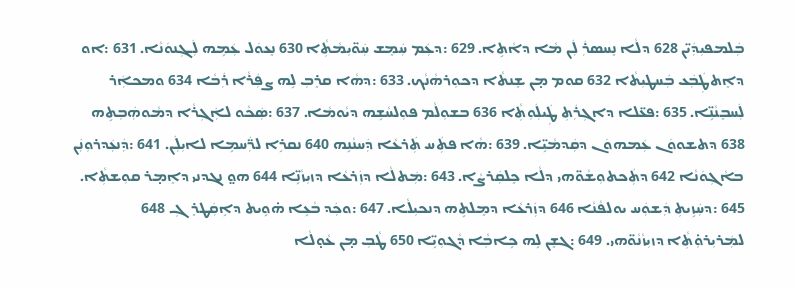ܒܲܠܡܦܝܼܕܲܝ̈ܢ 628 ܕܠܵܐ ܢܸܚܣܪܲ ܠܲܢ ܡܵܐ ܕܐܵܬܹܐ. 629 :ܕܥܲܡ ܚܲܡܸܫ ܚܲܘ̈ܝܼܡܵܬܼܵܐ 630 ܢܸܥܘܿܠ ܥܲܡܹܗ ܠܲܓܼܢܘܿܢܵܐ. 631 :ܐܘ ܕܐܸܬܛܲܒܲܥ ܒܲܚܛܝܼܬܵܐ 632 ܩܘܡ ܡ̣ܢ ܫܸܢܬܵܐ ܕܟܘܼܪܗܵܢܵܟ. 633 :ܕܗܵܐ ܩܪܸܒܼ ܠܹܗ ܨܦܲܪܵܐ ܪܲܒܵܐ 634 ܘܡܟܐܲܪ ܠܲܚܒܸܢܵܢܹ̈ܐ. 635 :ܦܥ̈ܠܐ ܕܐܓܼܪܲܬܼ ܛܲܝܠܲܘܼܬܼܵܐ 636 ܒܫܘܼܠܵܡ ܦܘܼܠܚܵܫܹܗ ܕܝܵܘܡܵܐ. 637 :ܣܲܟܵܘ ܠܐܲܓܼܪܵܐ ܕܡܵܘܗܲܒܼܬܹܗ 638 ܕܬܫܘܘܿܢ ܥܲܡܗܘܿܢ ܕܩܲܕܡܵܝܹ̈ܐ. 639 :ܗܵܐ ܦܬܲܚ ܬܲܪܥܵܐ ܕܲܚܢܵܢܹܗ 640 ܢܩܪܹܐ ܠܪ̈ܲܚܡܹܐ ܠܐܝܼܠܲܢ. 641 :ܕܲܢܥܲܕܪܘܼܢܲܢ ܒܐܵܓܼܘܿܢܵܐ 642 ܕܬܲܟܬܘܼܫܵܘ̈ܗܝ ܕܠܵܐ ܟܸܠܩܲܪܨܵܐ. 643 :ܡܲܬܠܵܐ ܕܙܲܪܥܵܐ ܕܙܝܼܙܵܢܹ̈ܐ 644 ܗܘ̤ ܢܓܕܢܝ ܕܐܸܡ̣ܪ ܩܘܼܫܬܼܵܐ. 645 :ܕܚܲܙܹܝܬܼ ܕܲܫܘܲܚ ܝܘܠܦܵܢܵܐ 646 ܕܙܲܪܥܵܐ ܕܡܸܠܬܹܗ ܕܢܟܝܼܠܵܐ. 647 :ܘܟܲܕ ܒܵܥܹܐ ܗ̇ܘܹܝܬ ܕܐܹܩܲܛܪܸܓܼ 648 ܠܡܲܪܝܼܪܘܼ̇ܬܼܵܐ ܕܙܝܼܙܵܢܵܘ̈ܗܝ. 649 :ܓܫܸܢ ܠܹܗ ܟܹܐܒܼܵܐ ܕܵܓܘܼܝܹ̈ܐ 650 ܛܵܒܼ ܡ̣ܢ ܥܵܘ̣ܠܵܐ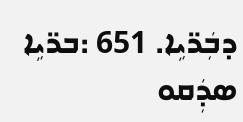ܕܒܲܪ̈ܝܹܐ. 651 :ܒܪ̈ܝܹܐ ܣܕܲܩܘ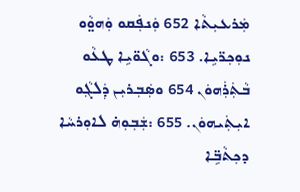ܡܲܪܥܝܼܬܵܐ 652 ܘܲܢܦܲܩܘ ܘܲܗܘ̤ܵܘ ܢܘܼܟܼܪ̈ܝܹܐ. 653 :ܘܓܵܘ̈ܝܹܐ ܛܥܵܘ ܒܵܬܲܪܲܗܘܿܢ 654 ܘܣܲܒܼܪܝܼܢ ܕܲܠܓܼܵܘ ܐܝܼܬܲܝܗܘܿܢ. 655 :ܫܲܒܼܘܼܗ̇ ܠܐܘܼܪܚܵܐ ܕܟܼܬܵܒܹ̈ܐ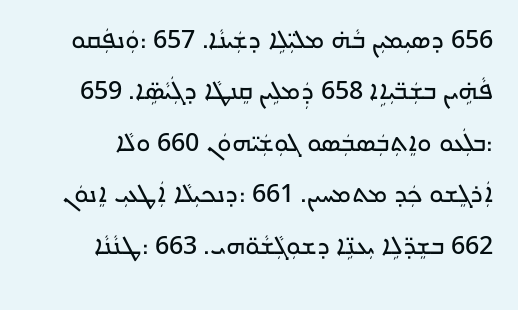656 ܕܣܝܼܡܝܼܢ ܒܵܗ̇ ܡܠܝܼ̈ܠܹܐ ܕܫܲܝܢܵܐ. 657 :ܘܲܢܦܲܩܘ ܦܵܗܹ̇ܝܢ ܒܫܲܒ̈ܝܼܐܹܐ 658 ܕܲܡܠܹܝܢ ܩܸܢܛܵܐ ܕܓܲܝܵܣܹ̈ܐ. 659 :ܒܠܲܥܘ ܘܐܸܬܼܒܲܣܒܲܣܘ ܓܘܼܫܲܝ̈ܗܘܿܢ 660 ܘܠܵܐ ܐܲܪܓܸܫܘ ܟܲܕ ܡܬܡܚܝܢ. 661 :ܕܢܟܝܼܠܵܐ ܐܲܛܥܝܼ ܐܸܢܘܿܢ 662 ܒܫܸܕ̈ܠܹܐ ܝܼܥܢܹ̈ܐ ܕܫܘܼܓܼܵܫܵܘ̈ܗܝ. 663 :ܛܢܵܢܵܐ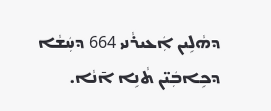ܕܗܵܠܹܝܢ ܐܲܥܝܪܵܢܝ 664 ܕܚܲܫܵܐ ܕܟܹܐܒܲܝ̈ܢ ܬܵܢܹܐ ܐ̄ܢܵܐ.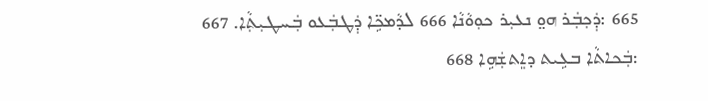665 :ܕܲܟܼܒܲܪ ܗܘ̤ ܢܥܝܼܪ ܟܘܼܘܵܢܵܐ 666 ܠܕܵܡܟܹ̈ܐ ܕܲܛܒܲܥܘ ܒܲܚܛܝܼܬܼܵܐ. 667 :ܒܲܟܐܬܵܐ ܒܥܹܝܬ ܕܐܸܬܫܲܗܹܐ 668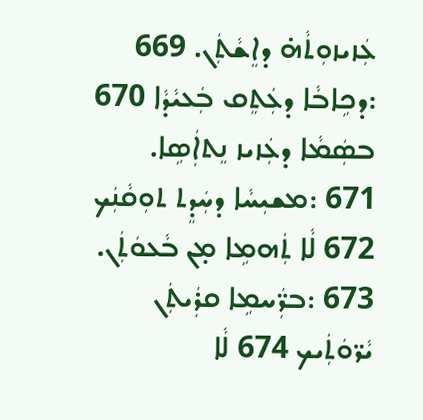ܥܲܙܝܙܘܼܬܵܗ̇ ܕܐܸܫܵܬܲܢ. 669 :ܕܟܹܐܒܵܐ ܕܥܲܬܸܩ ܒܲܥܝܵܕܵܐ 670 ܒܣܲܡܵܐ ܕܥܲܙܝܙ ܢܸܬܐܲܣܹܐ. 671 :ܡܫܝܼܚܵܐ ܕܚܲܕܸܬ ܬܘܼܩܵܢܲܟ 672 ܠܵܐ ܬܲܗܡܹܐ ܡ̣ܢ ܒܵܥܘܿܬܲܢ. 673 :ܒܪ̈ܲܚܡܹܐ ܩܪܲܝܬܲܢ ܝܵܪ̈ܘܿܬܲܝܟ 674 ܠܵܐ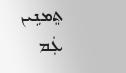ܬܸܡܢܹܝܢ ܥܲܡ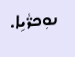ܢܘܼܟܪ̈ܵܝܹܐ.